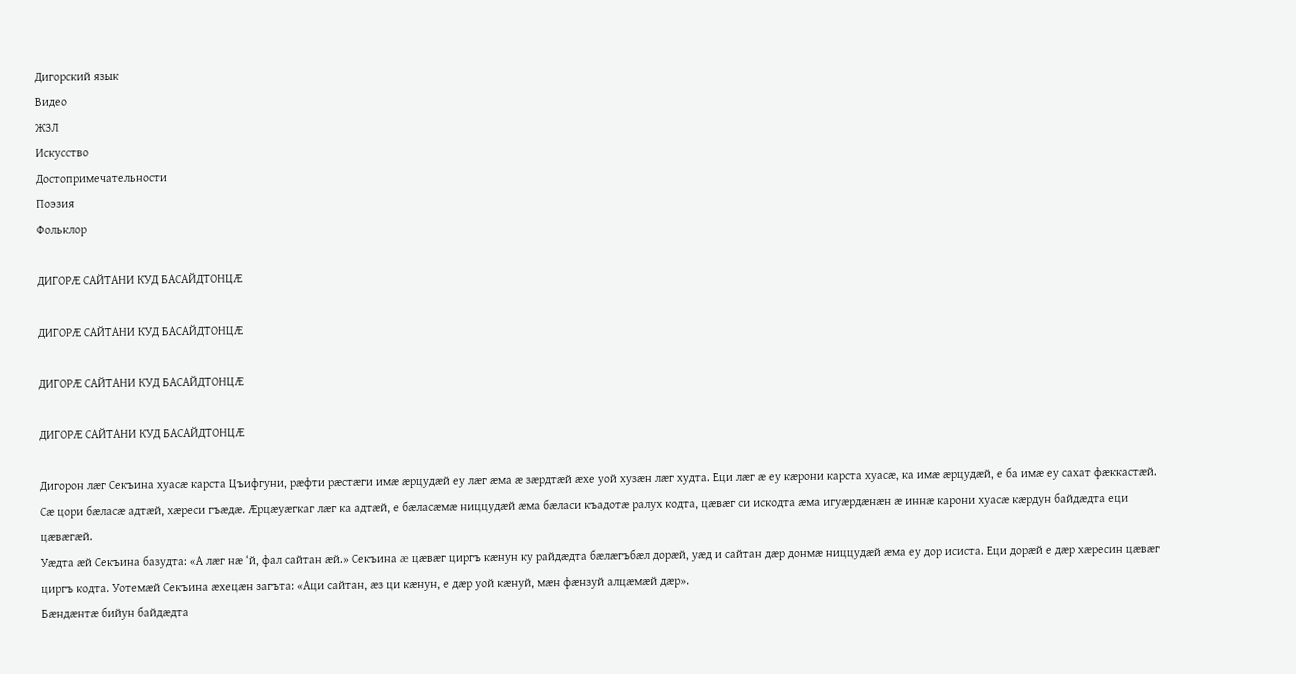Дигорский язык
Видео
ЖЗЛ
Искусство
Достопримечательности
Поэзия
Фольклор

ДИГОРӔ САЙТАНИ КУД БАСАЙДТОНЦÆ

ДИГОРӔ САЙТАНИ КУД БАСАЙДТОНЦÆ

ДИГОРӔ САЙТАНИ КУД БАСАЙДТОНЦÆ

ДИГОРӔ САЙТАНИ КУД БАСАЙДТОНЦÆ

Дигорон лӕг Секъина хуасӕ карста Цъифгуни, рӕфти рӕстӕги имӕ ӕрцудӕй еу лӕг ӕма ӕ зӕрдтӕй ӕхе уой хузӕн лӕг худта. Еци лӕг ӕ еу кӕрони карста хуасӕ, ка имӕ ӕрцудӕй, е ба имӕ еу сахат фӕккастӕй. Сӕ цори бӕласӕ адтӕй, хӕреси гъӕдӕ. Ӕрцӕуӕгкаг лӕг ка адтӕй, е бӕласӕмӕ ниццудӕй ӕма бӕласи къадотӕ ралух кодта, цӕвӕг си искодта ӕма игуӕрдӕнӕн ӕ иннӕ карони хуасӕ кӕрдун байдӕдта еци цӕвӕгӕй.
Уӕдта æй Секъина базудта: «А лӕг нӕ ‘й, фал сайтан ӕй.» Секъина æ цӕвӕг циргъ кӕнун ку райдӕдта бӕлӕгъбӕл дорӕй, уӕд и сайтан дӕр донмӕ ниццудӕй ӕма еу дор исиста. Еци дорӕй е дӕр хӕресин цӕвӕг циргъ кодта. Уотемӕй Секъина ӕхецӕн загъта: «Аци сайтан, ӕз ци кӕнун, е дӕр уой кӕнуй, мӕн фӕнзуй алцӕмӕй дӕр».
Бӕндӕнтӕ бийун байдӕдта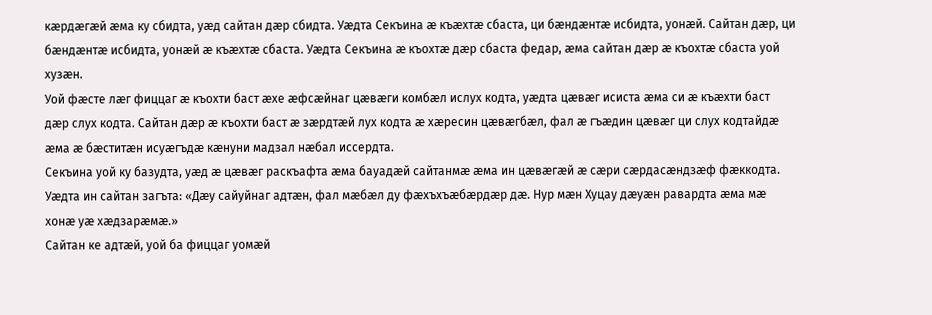кӕрдӕгӕй ӕма ку сбидта, уӕд сайтан дӕр сбидта. Уӕдта Секъина ӕ къӕхтӕ сбаста, ци бӕндӕнтӕ исбидта, уонӕй. Сайтан дӕр, ци бӕндӕнтӕ исбидта, уонӕй ӕ къӕхтӕ сбаста. Уӕдта Секъина æ къохтӕ дӕр сбаста федар, ӕма сайтан дӕр ӕ къохтӕ сбаста уой хузӕн.
Уой фӕсте лӕг фиццаг ӕ къохти баст ӕхе ӕфсӕйнаг цӕвӕги комбӕл ислух кодта, уӕдта цӕвӕг исиста ӕма си ӕ къӕхти баст дӕр слух кодта. Сайтан дӕр ӕ къохти баст ӕ зӕрдтӕй лух кодта ӕ хӕресин цӕвӕгбӕл, фал ӕ гъӕдин цӕвӕг ци слух кодтайдӕ ӕма ӕ бӕститӕн исуӕгъдӕ кӕнуни мадзал нӕбал иссердта.
Секъина уой ку базудта, уӕд ӕ цӕвӕг раскъафта ӕма бауадӕй сайтанмӕ ӕма ин цӕвӕгӕй ӕ сӕри сӕрдасӕндзӕф фӕккодта. Уӕдта ин сайтан загъта: «Дӕу сайуйнаг адтӕн, фал мӕбӕл ду фӕхъхъӕбӕрдӕр дӕ. Нур мӕн Хуцау дӕуӕн равардта ӕма мӕ хонӕ уæ хæдзарӕмӕ.»
Сайтан ке адтӕй, уой ба фиццаг уомӕй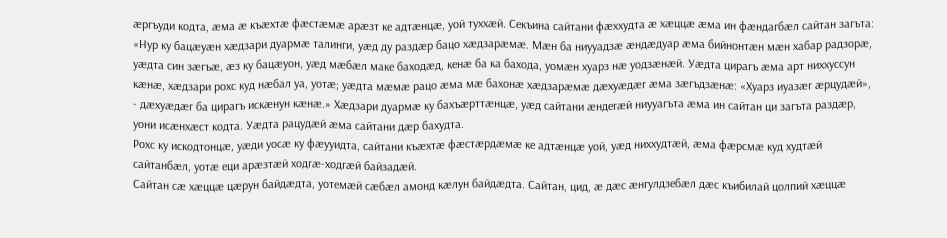ӕргъуди кодта, ӕма ӕ къӕхтӕ фӕстӕмӕ арӕзт ке адтӕнцӕ, уой туххӕй. Секъина сайтани фӕххудта ӕ хӕццӕ ӕма ин фӕндагбӕл сайтан загъта: «Нур ку бацӕуӕн хӕдзари дуармӕ талинги, уӕд ду раздӕр бацо хӕдзарӕмӕ. Мӕн ба ниууадзӕ ӕндӕдуар ӕма бийнонтӕн мӕн хабар радзорӕ, уӕдта син зӕгъӕ, ӕз ку бацӕуон, уӕд мӕбӕл маке баходӕд, кенӕ ба ка бахода, уомӕн хуарз нӕ уодзӕнӕй. Уӕдта цирагъ ӕма арт ниххуссун кӕнӕ, хӕдзари рохс куд нӕбал уа, уотӕ; уӕдта мӕмӕ рацо ӕма мӕ бахонӕ хӕдзарӕмӕ дӕхуӕдӕг ӕма зӕгъдзӕнӕ: «Хуарз иуазӕг ӕрцудӕй», - дӕхуӕдӕг ба цирагъ искӕнун кӕнӕ.» Хӕдзари дуармӕ ку бахъӕрттӕнцӕ, уӕд сайтани ӕндегӕй ниууагъта ӕма ин сайтан ци загъта раздӕр, уони исӕнхӕст кодта. Уӕдта рацудӕй ӕма сайтани дӕр бахудта.
Рохс ку искодтонцӕ, уӕди уосӕ ку фӕууидта, сайтани къӕхтӕ фӕстӕрдӕмӕ ке адтӕнцӕ уой, уӕд ниххудтӕй, ӕма фӕрсмӕ куд худтӕй сайтанбӕл, уотӕ еци арӕзтӕй ходгӕ-ходгӕй байзадӕй.
Сайтан сӕ хӕццӕ цӕрун байдӕдта, уотемӕй сӕбӕл амонд кӕлун байдӕдта. Сайтан, цид, ӕ дӕс ӕнгулдзебӕл дӕс къибилай цолпий хӕццӕ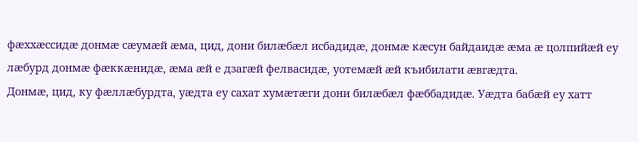фӕххӕссидӕ донмӕ сӕумӕй ӕма, цид, дони билӕбӕл исбадидӕ, донмӕ кӕсун байдаидӕ ӕма ӕ цолпийӕй еу лӕбурд донмӕ фӕккӕнидӕ, ӕма ӕй е дзагӕй фелвасидӕ, уотемӕй ӕй къибилати ӕвгӕдта.
Донмӕ, цид, ку фӕллӕбурдта, уӕдта еу сахат хумӕтӕги дони билӕбӕл фӕббадидӕ. Уӕдта бабӕй еу хатт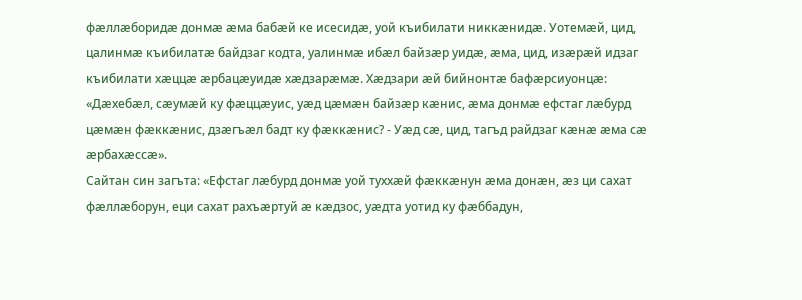фӕллӕборидӕ донмӕ ӕма бабӕй ке исесидӕ, уой къибилати никкӕнидӕ. Уотемӕй, цид, цалинмӕ къибилатӕ байдзаг кодта, уалинмӕ ибӕл байзӕр уидӕ, ӕма, цид, изӕрӕй идзаг къибилати хӕццӕ ӕрбацӕуидӕ хӕдзарӕмӕ. Хӕдзари ӕй бийнонтӕ бафӕрсиуонцӕ: «Дӕхебӕл, сӕумӕй ку фӕццӕуис, уӕд цӕмӕн байзӕр кӕнис, ӕма донмӕ ефстаг лӕбурд цӕмӕн фӕккӕнис, дзӕгъӕл бадт ку фӕккӕнис? - Уӕд сӕ, цид, тагъд райдзаг кӕнӕ ӕма сӕ ӕрбахӕссӕ».
Сайтан син загъта: «Ефстаг лӕбурд донмӕ уой туххӕй фӕккӕнун ӕма донӕн, ӕз ци сахат фӕллӕборун, еци сахат рахъӕртуй ӕ кӕдзос, уӕдта уотид ку фӕббадун,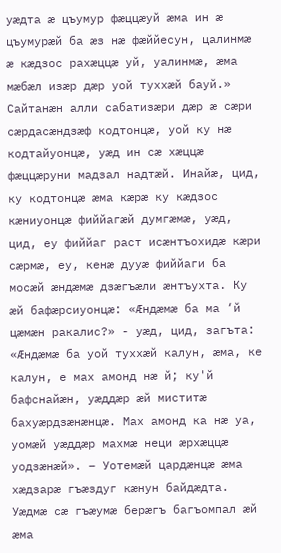уӕдта ӕ цъумур фӕццӕуй ӕма ин ӕ цъумурӕй ба ӕз нӕ фӕййесун, цалинмӕ ӕ кӕдзос рахӕццӕ уй, уалинмӕ, ӕма мӕбӕл изӕр дӕр уой туххӕй бауй.»
Сайтанӕн алли сабатизӕри дӕр ӕ сӕри сӕрдасӕндзӕф кодтонцӕ, уой ку нӕ кодтайуонцӕ, уӕд ин сӕ хӕццӕ фӕццӕруни мадзал надтӕй. Инайӕ, цид, ку кодтонцӕ ӕма кӕрӕ ку кӕдзос кӕниуонцӕ фиййагӕй думгӕмӕ, уӕд, цид, еу фиййаг раст исӕнтъохидӕ кӕри сӕрмӕ, еу, кенӕ дууӕ фиййаги ба мосӕй ӕндӕмӕ дзӕгъӕли ӕнтъухта. Ку ӕй бафӕрсиуонцӕ: «Ӕндӕмӕ ба ма ‘й цӕмӕн ракалис?» - уӕд, цид, загъта: «Ӕндӕмӕ ба уой туххӕй калун, ӕма, ке калун, е мах амонд нӕ й; ку'й бафснайӕн, уӕддӕр ӕй миститӕ бахуӕрдзӕнӕнцӕ. Мах амонд ка нӕ уа, уомӕй уӕддӕр махмӕ неци ӕрхӕццӕ уодзӕнӕй». – Уотемӕй цардӕнцӕ ӕма хӕдзарӕ гъӕздуг кӕнун байдӕдта.
Уӕдмӕ сӕ гъӕумӕ берӕгъ багъомпал ӕй ӕма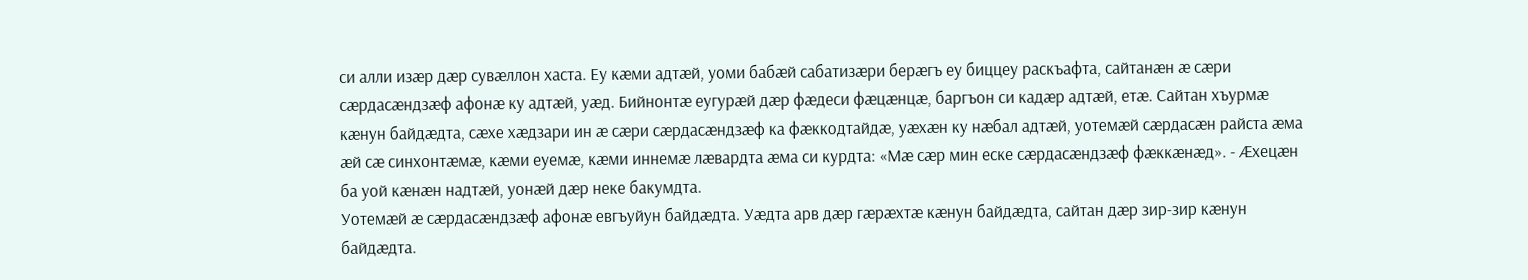си алли изӕр дӕр сувӕллон хаста. Еу кӕми адтӕй, уоми бабӕй сабатизӕри берӕгъ еу биццеу раскъафта, сайтанӕн ӕ сӕри сӕрдасӕндзӕф афонӕ ку адтӕй, уӕд. Бийнонтӕ еугурӕй дӕр фӕдеси фӕцӕнцӕ, баргъон си кадӕр адтӕй, етӕ. Сайтан хъурмӕ кӕнун байдӕдта, сӕхе хӕдзари ин ӕ сӕри сӕрдасӕндзӕф ка фӕккодтайдӕ, уӕхӕн ку нӕбал адтӕй, уотемӕй сӕрдасӕн райста ӕма ӕй сӕ синхонтӕмӕ, кӕми еуемӕ, кӕми иннемӕ лӕвардта ӕма си курдта: «Мæ сæр мин еске сӕрдасӕндзӕф фӕккӕнӕд». - Ӕхецӕн ба уой кӕнӕн надтӕй, уонӕй дӕр неке бакумдта.
Уотемӕй ӕ сӕрдасӕндзӕф афонӕ евгъуйун байдӕдта. Уӕдта арв дӕр гӕрӕхтӕ кӕнун байдӕдта, сайтан дӕр зир-зир кӕнун байдӕдта.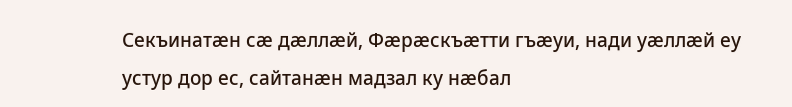Секъинатӕн сæ дӕллӕй, Фӕрӕскъӕтти гъӕуи, нади уӕллӕй еу устур дор ес, сайтанӕн мадзал ку нӕбал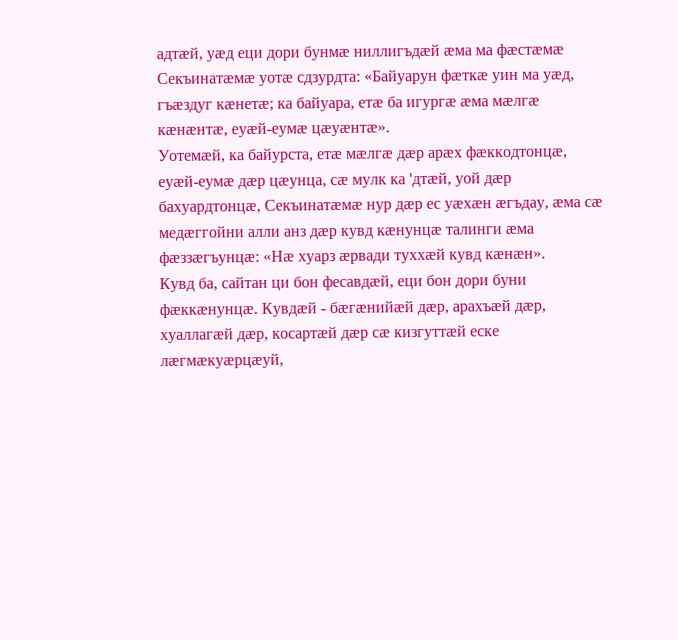адтӕй, уӕд еци дори бунмӕ ниллигъдӕй ӕма ма фӕстӕмӕ Секъинатӕмӕ уотӕ сдзурдта: «Байуарун фӕткӕ уин ма уӕд, гъӕздуг кӕнетӕ; ка байуара, етӕ ба игургӕ ӕма мӕлгӕ кӕнӕнтӕ, еуӕй-еумӕ цӕуӕнтӕ».
Уотемӕй, ка байурста, етӕ мӕлгӕ дӕр арӕх фӕккодтонцӕ, еуӕй-еумӕ дӕр цӕунца, сӕ мулк ка 'дтæй, уой дӕр бахуардтонцӕ, Секъинатӕмӕ нур дӕр ес уӕхӕн ӕгъдау, ӕма сӕ медӕггойни алли анз дӕр кувд кӕнунцӕ талинги ӕма фӕззӕгъунцӕ: «Нӕ хуарз ӕрвади туххӕй кувд кӕнӕн».
Кувд ба, сайтан ци бон фесавдӕй, еци бон дори буни фӕккӕнунцӕ. Кувдӕй - бӕгӕнийӕй дӕр, арахъӕй дӕр, хуаллагӕй дӕр, косартӕй дӕр сӕ кизгуттӕй еске лӕгмӕкуӕрцӕуй,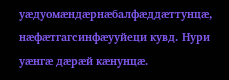уӕдуомӕндӕрнӕбалфӕддӕттунцӕ, нӕфӕтгагсинфӕууйеци кувд. Нури уӕнгӕ дӕрӕй кӕнунцӕ.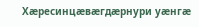Хӕресинцӕвӕгдӕрнури уӕнгӕ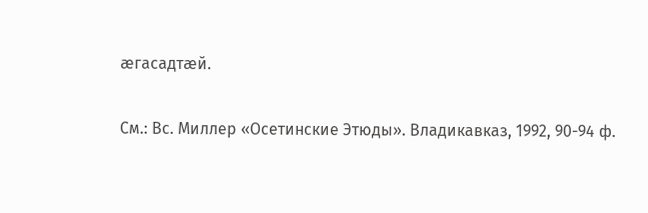ӕгасадтӕй.

Cм.: Вс. Миллер «Осетинские Этюды». Владикавказ, 1992, 90-94 ф.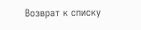Возврат к списку